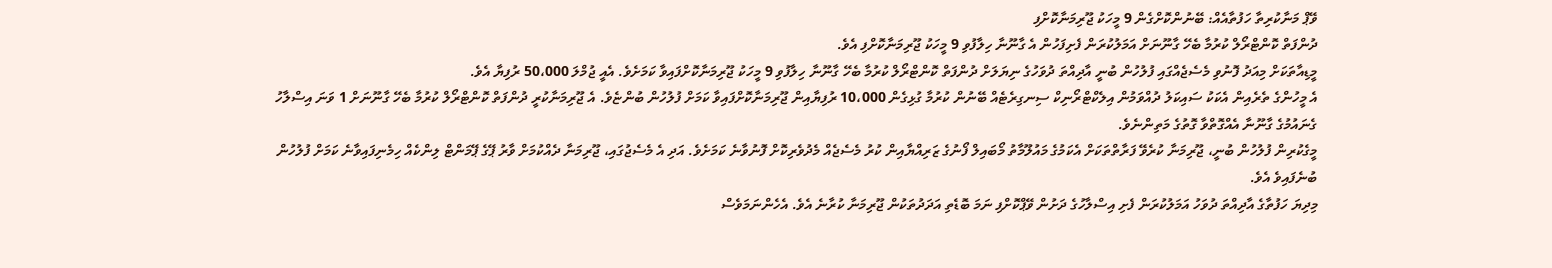ވޭޕް މަނާކުރިތާ ހަފުތާއެއް: ބޭނުންކޮށްގެން 9 މީހަކު ޖޫރިމަނާކޮށްފި
ދުންފަތް ކޮންޓްރޯލް ކުރުމާ ބެހޭ ގާނޫނަށް އަމަލުކުރަން ފެށިފަހުން އެ ގާނޫނާ ހިލާފުވި 9 މީހަކު ޖޫރިމަނާކޮށްފި އެވެ.
މީޑިއާތަކަށް މިއަދު ފޮނުވި މެސެޖެއްގައި ފުލުހުން ބުނީ އާދިއްތަ ދުވަހުގެ ނިޔަލަށް ދުންފަތް ކޮންޓްރޯލް ކުރުމާ ބެހޭ ގާނޫނާ ހިލާފުވި 9 މީހަކު ޖޫރިމަނާކޮށްފައިވާ ކަމަށެވެ. އެއީ ޖުމްލަ 50،000 ރުފިޔާ އެވެ.
އެ މީހުންގެ ތެރެއިން އެކަކު ސައިކަލު ދުއްވަމުން އިލެކްޓްރޯނިކް ސިނގިރެޓެއް ބޭނުން ކުރުމާ ގުޅިގެން 10،000 ރުފިޔާއިން ޖޫރިމަނާކޮށްފައިވާ ކަމަށް ފުލުހުން ބުންޏެވެ. އެ ޖޫރިމަނާކުރީ ދުންފަތް ކޮންޓްރޯލް ކުރުމާ ބެހޭ ގާނޫނަށް 1 ވަނަ އިސްލާހު ގެނައުމުގެ ގާނޫނާ އެއްގޮތްވާ ގޮތުގެ މަތިންނެވެ.
މީގެކުރިން ފުލުހުން ބުނީ، ޖޫރިމަނާ ކުރެވޭ ފަރާތްތަކަށް އެކަމުގެ މައުލޫމާތު މޯބައިލް ފޯނުގެ ޒަރިއްޔާއިން ކުރު މެސެޖެއް މެދުވެރިކޮށް ފޮނުވާނެ ކަމަށެވެ. އަދި އެ މެސެޖުގައި، ޖޫރިމަނާ ދެއްކުމަށް ވާރު ޕޭގެ ޕޭމަންޓް ލިންކެއް ހިމެނިފައިވާނެ ކަމަށް ފުލުހުން ބުނެފައިވެ އެވެ.
މިދިޔަ ހަފުތާގެ އާދިއްތަ ދުވަހު އަމަލުކުރަން ފެށި އިސްލާހުގެ ދަށުން ވޭޕްކޮށްފި ނަމަ ބޮޑެތި އަދަދުތަކުން ޖޫރިމަނާ ކުރާނެ އެވެ. އެހެންނަމަވެސް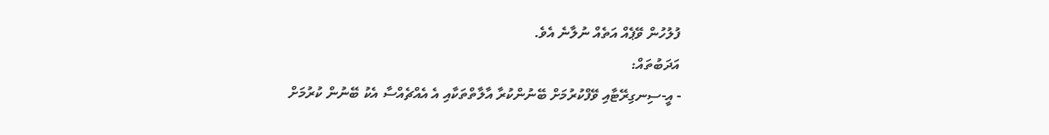ފުލުހުން ވޭޕެއް އަތެއް ނުލާނެ އެވެ.
އަދަބުތައް:
- އީ-ސިނގިރޭޓާއި ވޭފްކުރުމަށް ބޭނުންކުރާ އާލާތްތަކާއި އެ އެއްޗެއްސާ އެކު ބޭނުން ކުރުމަށް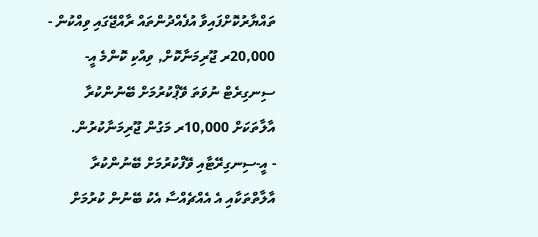ތައްޔާރުކޮށްފައިވާ އުފެއްދުންތައް ރާއްޖޭގައި ވިއްކުން - 20,000ރ ޖޫރިމަނާކޮށް, ވިއްކި ކޮންމެ އީ-ސިނގިރެޓް ނުވަތަ ވޭޕްކުރުމަށް ބޭނުންކުރާ އާލާތަކަށް 10,000ރ މަގުން ޖޫރިމަނާކުރުން.
- އީ-ސިނގިރޭޓާއި ވޭފްކުރުމަށް ބޭނުންކުރާ އާލާތްތަކާއި އެ އެއްޗެއްސާ އެކު ބޭނުން ކުރުމަށް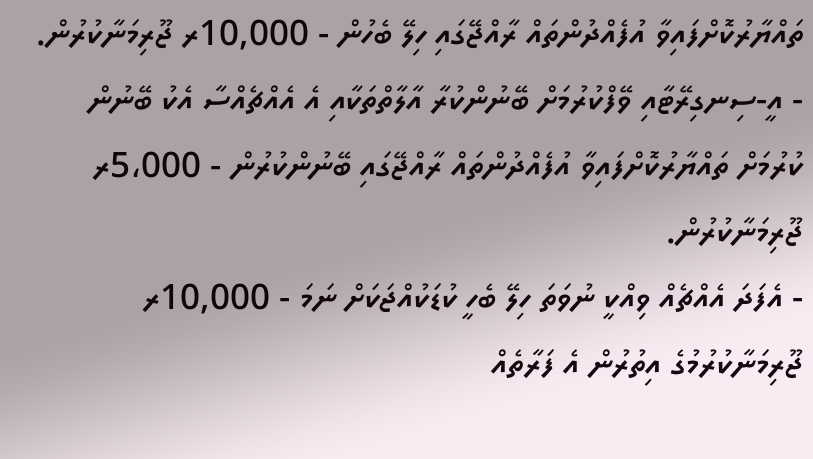ތައްޔާރުކޮށްފައިވާ އުފެއްދުންތައް ރާއްޖޭގައި ހިލޭ ބެހުން - 10,000ރ ޖޫރިމަނާކުރުން.
- އީ-ސިނގިރޭޓާއި ވޭފްކުރުމަށް ބޭނުންކުރާ އާލާތްތަކާއި އެ އެއްޗެއްސާ އެކު ބޭނުން ކުރުމަށް ތައްޔާރުކޮށްފައިވާ އުފެއްދުންތައް ރާއްޖޭގައި ބޭނުންކުރުން - 5،000ރ ޖޫރިމަނާކުރުން.
- އެފަދަ އެއްޗެއް ވިއްކީ ނުވަތަ ހިލޭ ބެހީ ކުޑަކުއްޖަކަށް ނަމަ - 10,000ރ ޖޫރިމަނާކުރުމުގެ އިތުރުން އެ ފަރާތެއް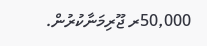50,000ރ ޖޫރިމަނާކުރުން.